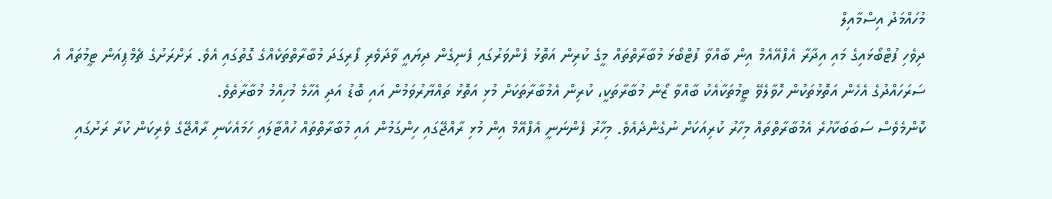މުހައްމަދު އިސްމާއިލް
ދިވެހި ފުޓްބޯޅައިގެ މައި އިދާރާ އެފްއޭއެމް އިން ބާއްވާ ފުޓްބޯޅަ މުބާރާތްތައް މީގެ ކުރިން އަތޮޅު ފެންވަރުގައި ފެނިގެން ދިޔައީ ވާދަވެރި ފޯރިގަދަ މުބާރާތްތަކެއްގެ ގޮތުގައި އެވެ. ރަށްރަށުގެ ޗެމްޕިއަން ޓީމުތައް އެ ސަރަހައްދުގެ އެހެން އަތޮޅުތަކުން ހޮވާލެވޭ ޓީމުތަކާއެކު ބާއްވާ ޒޯން މުބާރާތަކީ، ކުރިން އެމުބާރާތަކަށް މުޅި އަތޮޅު ތައްޔާރުވަމުން އައި ބޮޑު އަދި އެހާމެ މުހިއްމު މުބާރާތެވެ.
ކޮންމެވެސް ސަބަބަކާހުރެ އެމުބާރާތްތައް މިހާރު ކުރިއަކަށް ނުގެންދެއެވެ. މިހާރު ފެންނަނީ އެފްއޭމް އިން މުޅި ރާއްޖޭގައި ހިންގަމުން އައި މުބާރާތްތައް ހުއްޓާލައި ހަމައެކަނި ރާއްޖޭގެ ވެރިކަން ކުރާ ރަށުގައި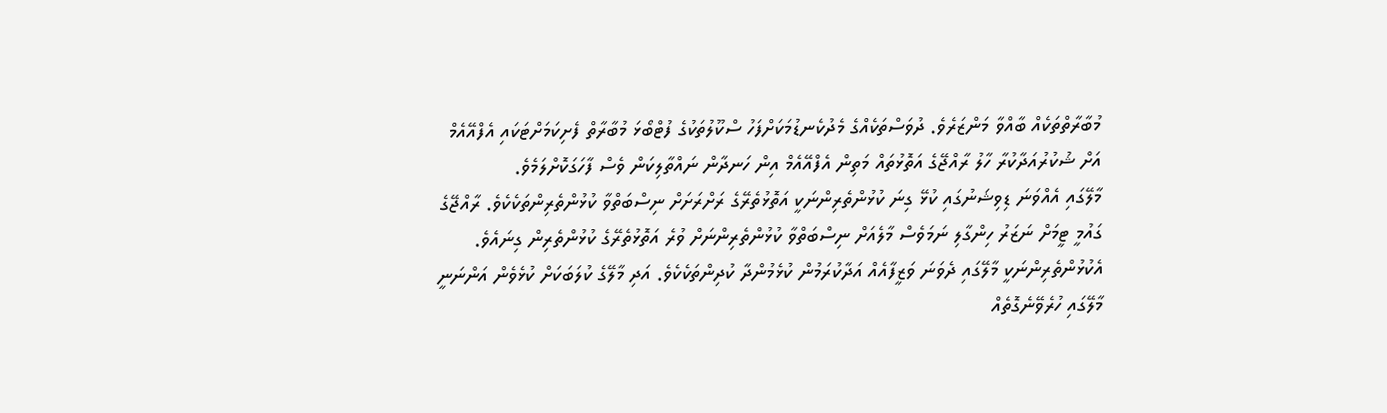މުބާރާތްތަކެއް ބާއްވާ މަންޒަރެވެ. ދުވަސްތަކެއްގެ މެދުކެނޑުމަކަށްފަހު ސްކޫލުތަކުގެ ފުޓްބޯޅަ މުބާރާތް ފެށިކަމަށްޓަކައި އެފްއޭއެމް އަށް ޝުކުރުއަދާކުރާ ހާލު ރާއްޖޭގެ އަތޮޅުތައް މަތިން އެފްއޭއެމް އިން ހަނދާން ނައްތާލިކަން ވެސް ފާހަގަކޮށްލަމެވެ.
މާލޭގައި އެއްވަނަ ޑިވިޝަނުގައި ކުޅޭ ގިނަ ކުޅުންތެރިންނަކީ އަތޮޅުތެރޭގެ ރަށްރަށަށް ނިސްބަތްވާ ކުޅުންތެރިންތަކެކެވެ. ރާއްޖޭގެ ގައުމީ ޓީމަށް ނަޒަރު ހިންގާލި ނަމަވެސް މާލެއަށް ނިސްބަތްވާ ކުޅުންތެރިންނަށް ވުރެ އަތޮޅުތެރޭގެ ކުޅުންތެރިން ގިނައެވެ. އެކުޅުންތެރިންނަކީ މާލޭގައި ދެވަނަ ވަޒީފާއެއް އަދާކުރަމުން ކުޅެމުންދާ ކުދިންތަކެކެވެ. އަދި މާލޭގެ ކުލަބަކަށް ކުޅެވެން އަންނަނީ މާލޭގައި ހުރެވޭނެގޮތެއް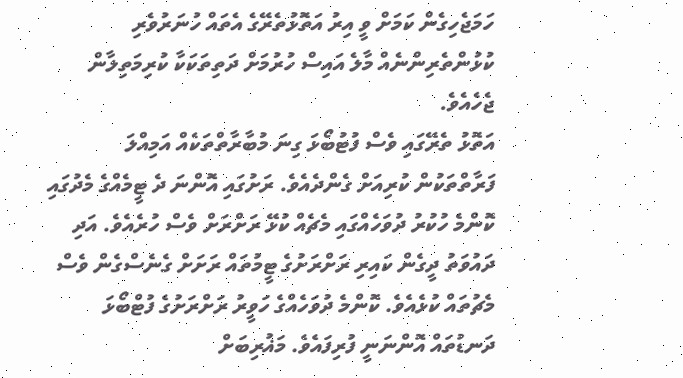ހަމަޖެހިގެން ކަމަށް ވީ އިރު އަތޮޅުތެރޭގެ އެތައް ހުނަރުވެރި ކުޅުންތެރިންނެއް މާލެ އައިސް ހުރުމަށް ދަތިތަކަކާ ކުރިމަތިލާން ޖެހެއެވެ.
އަތޮޅު ތެރޭގައި ވެސް ފުޓުބޯޅަ ގިނަ މުބާރާތްތަކެއް އަމިއްލަ ފަރާތްތަކުން ކުރިއަށް ގެންދެއެވެ. ރަށުގައި އޮންނަ ދެ ޓީމެއްގެ މެދުގައި ކޮންމެ ހުކުރު ދުވަހެއްގައި މެޗެއް ކުޅޭ ރަށްރަށް ވެސް ހުރެއެވެ. އަދި ދައުވަތު ދީގެން ކައިރި ރަށްރަށުގެ ޓީމުތައް ރަށަށް ގެނެސްގެން ވެސް މެޗުތައް ކުޅެއެވެ. ކޮންމެ ދުވަހެއްގެ ހަވީރު ރަށްރަށުގެ ފުޓްބޯޅަ ދަނޑުތައް އޮންނަނީ ފުރިފައެވެ. މަޣުރިބަށް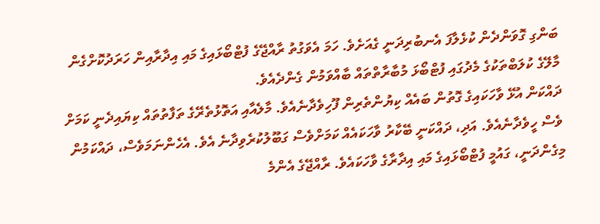ބަންގި ގޮވަންދެން ކުޅެލާފަ އެނބުރިދަނީ ގެއަށެވެ. ހަމަ އެވަގުތު ރާއްޖޭގެ ފުޓްބޯޅައިގެ މައި އިދާރާއިން ހަރަދުކޮށްގެން މާލޭގެ ކުލަބްތަކުގެ މެދުގައި ފުޓްބޯޅަ މުބާރާތްތައް ބާއްވަމުން ގެންދެއެވެ.
ދައްކަން އުޅޭ ވާހަކައިގެ ގޮތުން ބައެއް ކިޔުންތެރިން ފޫހިވެދާނެއެވެ. މާލެއާއި އަތޮޅުތެރޭގެ ތަފާތުތައް ކިޔައިދެނީ ކަމަށް ވެސް ހީވެދާނެއެވެ. އަދި، ދައްކަނީ ބޭކާރު ވާހަކައެއް ކަމަށްވެސް ގަބޫލުކުރެވިދާނެ އެވެ. އެހެންނަމަވެސް، ދައްކަމުން މިގެންދަނީ، ގައުމީ ފުޓްބޯޅައިގެ މައި އިދާރާގެ ވާހަކައެވެ. ރާއްޖޭގެ އެންމެ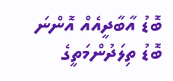ބޮޑު އާބާދީއެއް އޮންނަ ބޮޑު ތިލަދުންމަތީގެ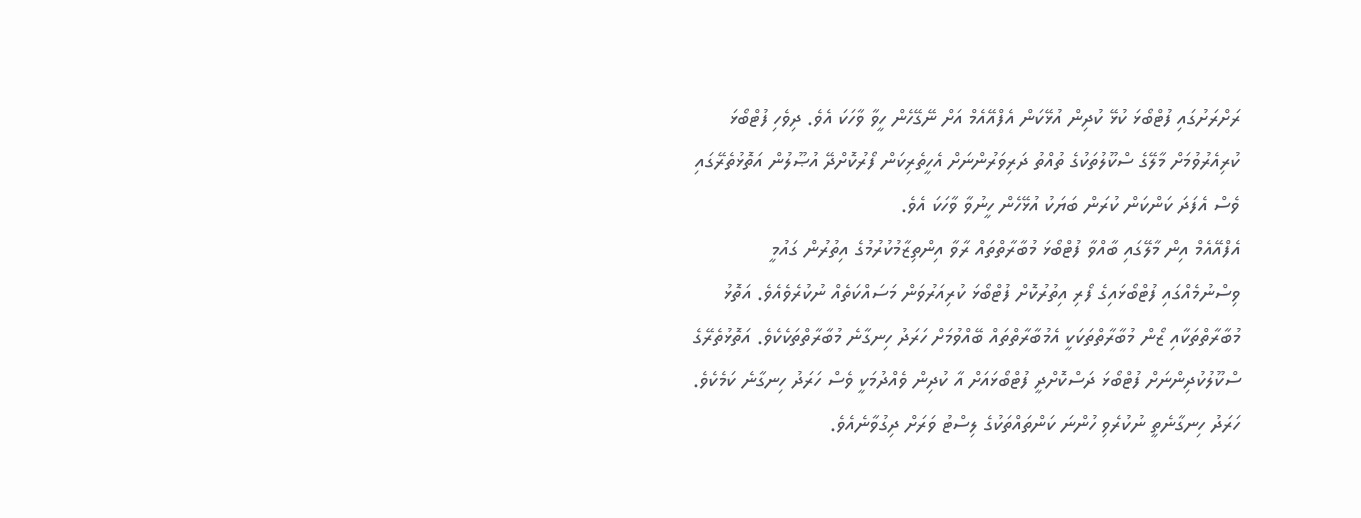ރަށްރަށުގައި ފުޓްބޯޅަ ކުޅޭ ކުދިން އުޅޭކަން އެފްއޭއެމް އަށް ނޭގޭހެން ހީވާ ވާހަކަ އެވެ. ދިވެހި ފުޓްބޯޅަ ކުރިއެރުވުމަށް މާލޭގެ ސްކޫލުތަކުގެ ތުއްތު ދަރިވަރުންނަށް އެހީތެރިކަން ފޯރުކޮށްދޭ އުޞޫލުން އަތޮޅުތެރޭގައި ވެސް އެފަދަ ކަންކަން ކުރަން ބަޔަކު އުޅޭހެން ހީނުވާ ވާހަކަ އެވެ.
އެފްއޭއެމް އިން މާލޭގައި ބާއްވާ ފުޓްބޯޅަ މުބާރާތްތައް ރާވާ އިންތިޒާމުކުރުމުގެ އިތުރުން ގައުމީ ވިސްނުމެއްގައި ފުޓްބޯޅައިގެ ފޯރި އިތުރުކޮށް ފުޓްބޯޅަ ކުރިއަރުވަން މަސައްކަތެއް ނުކުރެވެއެވެ. އަތޮޅު މުބާރާތްތަކާއި ޒޯން މުބާރާތްތަކަކީ އެމުބާރާތްތައް ބޭއްވުމަށް ހަރަދު ހިނގާނެ މުބާރާތްތަކެކެވެ. އަތޮޅުތެރޭގެ ސްކޫލުކުދިންނަށް ފުޓްބޯޅަ ދަސްކޮށްދީ ފުޓްބޯޅައަށް އާ ކުދިން ވެއްދުމަކީ ވެސް ހަރަދު ހިނގާނެ ކަމެކެވެ. ހަރަދު ހިނގާނެތީ ނުކުރެވި ހުންނަ ކަންތައްތަކުގެ ލިސްޓު ވަރަށް ދިގުވާނެއެވެ.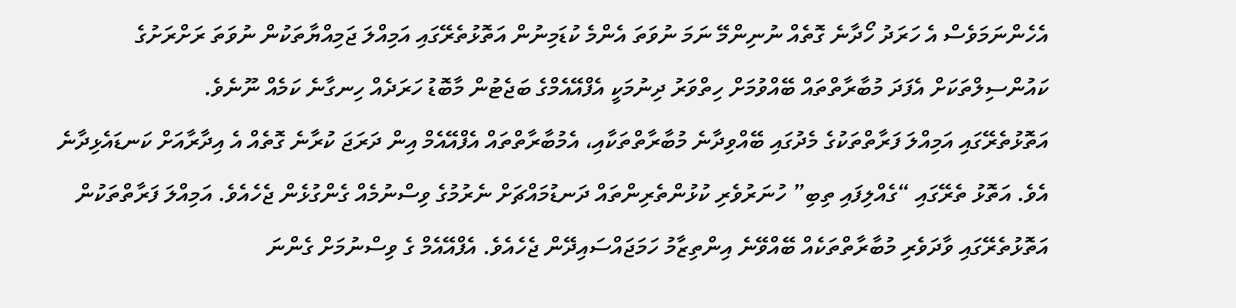އެހެންނަމަވެސް އެ ހަރަދު ހޯދާނެ ގޮތެއް ނުނިންމޭ ނަމަ ނުވަތަ އެންމެ ކުޑަމިނުން އަތޮޅުތެރޭގައި އަމިއްލަ ޖަމިއްޔާތަކުން ނުވަތަ ރަށްރަށުގެ ކައުންސިލްތަކަށް އެފަދަ މުބާރާތްތައް ބޭއްވުމަށް ހިތްވަރު ދިނުމަކީ އެފްއޭއެމްގެ ބަޖެޓުން މާބޮޑު ހަރަދެއް ހިނގާނެ ކަމެއް ނޫނެވެ.
އަތޮޅުތެރޭގައި އަމިއްލަ ފަރާތްތަކުގެ މެދުގައި ބޭއްވިދާނެ މުބާރާތްތަކާއި، އެމުބާރާތްތައް އެފްއޭއެމް އިން ދަރަޖަ ކުރާނެ ގޮތެއް އެ އިދާރާއަށް ކަނޑައެޅިދާނެ އެވެ. އަތޮޅު ތެރޭގައި “ގެއްލިފައި ތިބި” ހުނަރުވެރި ކުޅުންތެރިންތައް ދަނޑުމައްޗަށް ނެރުމުގެ ވިސްނުމެއް ގެންގުޅެން ޖެހެއެވެ. އަމިއްލަ ފަރާތްތަކުން އަތޮޅުތެރޭގައި ވާދަވެރި މުބާރާތްތަކެއް ބޭއްވޭނެ އިންތިޒާމު ހަމަޖައްސައިދޭން ޖެހެއެވެ. އެފްއޭއެމް ގެ ވިސްނުމަށް ގެންނަ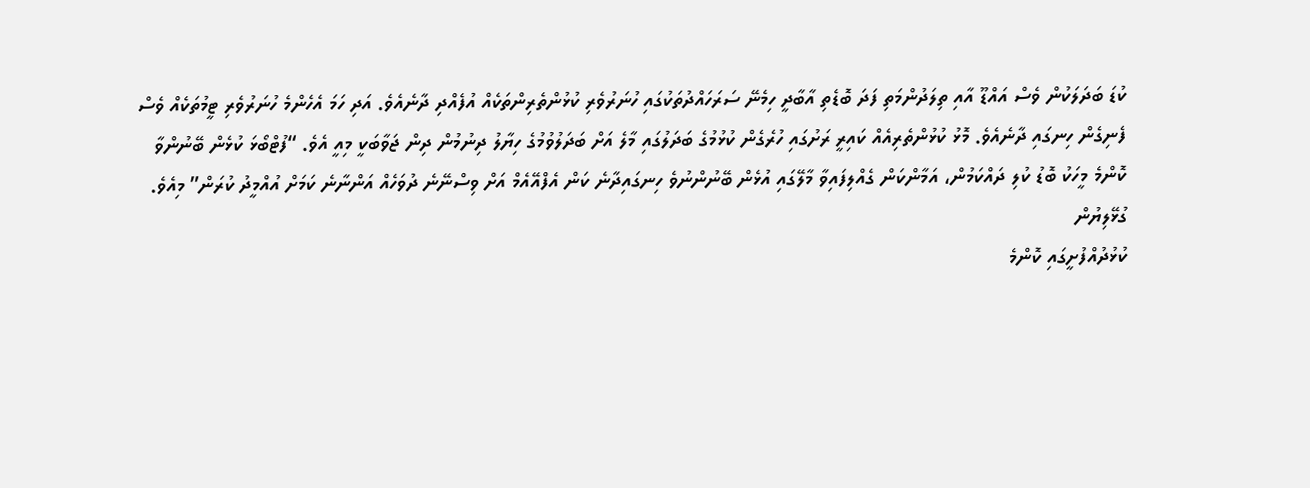ކުޑަ ބަދަލަކުން ވެސް އައްޑޫ އާއި ތިލަދުންމަތި ފަދަ ބޮޑެތި އާބާދީ ހިމެނޭ ސަރަހައްދުތަކުގައި ހުނަރުވެރި ކުޅުންތެރިންތަކެއް އުފެއްދި ދާނެއެވެ. އަދި ހަމަ އެހެންމެ ހުނަރުވެރި ޓީމުތަކެއް ވެސް ފެނިގެން ހިނގައި ދާނެއެވެ. މޮޅު ކުޅުންތެރިއެއް ކައިރީ ރަށުގައި ހުރެގެން ކުޅުމުގެ ބަދަލުގައި މާލެ އަށް ބަދަލުވުމުގެ ހިޔާލު ދިނުމުން ދިން ޖަވާބަކީ މިއީ އެވެ. “ފުޓްބޯޅަ ކުޅެން ބޭނުންވާ ކޮންމެ މީހަކު ބޮޑު ކުލި ދައްކަމުން، އަމާންކަން ގެއްލިފައިވާ މާލޭގައި އުޅެން ބޭނުންނުވެ ހިނގައިދާނެ ކަން އެފްއޭއެމް އަށް ވިސްނޭނެ ދުވަހެއް އަންނާނެ ކަމަށް އުއްމީދު ކުރަން” މިއެވެ.
ގުޅޭލިޔުން
ކުޅުދުއްފުށީގައި ކޮންމެ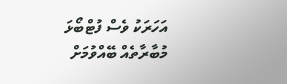އަހަރަކު ވެސް ފުޓްބޯޅަ މުބާރާތެއް ބޭއްވުމަށް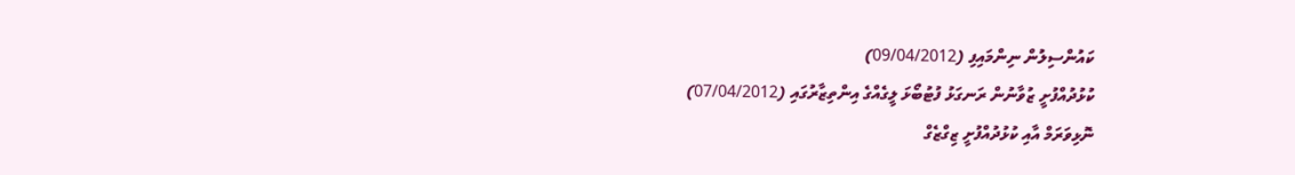ކައުންސިލުން ނިންމައިފި (09/04/2012)
ކުޅުދުއްފުށީ ޒުވާނުން ރަނގަޅު ފުޓުބޯޅަ ލީގެއްގެ އިންތިޒާރުގައި (07/04/2012)
ނޮޅިވަރަމް އާއި ކުޅުދުއްފުށީ ޒިގްޒެގް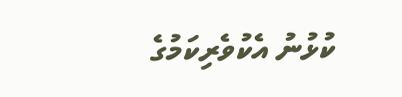ކުޅުނު އެކުވެރިކަމުގެ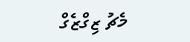މެޗު ޒިގްޒެގް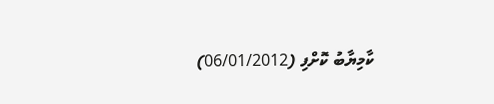ކާމިޔާބު ކޮށްފި (06/01/2012)